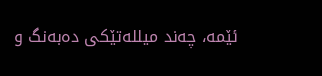ئێمە، چەند میللەتێکی دەبەنگ و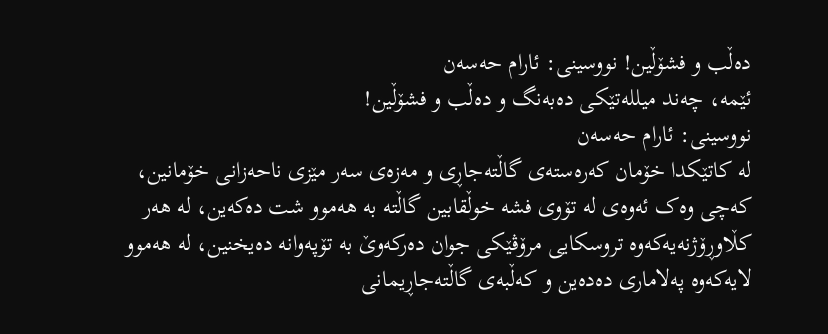دەڵب و فشۆڵین! نووسینی: ئارام حەسەن
ئێمە، چەند میللەتێکی دەبەنگ و دەڵب و فشۆڵین!
نووسینی: ئارام حەسەن
لە کاتێکدا خۆمان کەرەستەی گاڵتەجاڕی و مەزەی سەر مێزی ناحەزانی خۆمانین، کەچی وەک ئەوەی لە تۆوی فشە خوڵقابین گاڵتە بە هەموو شت دەکەین، لە هەر کڵاوڕۆژنەیەکەوە تروسکایی مرۆڤێکی جوان دەرکەوێ بە تۆپەوانە دەیخنین، لە هەموو لایەکەوە پەلاماری دەدەین و کەڵبەی گاڵتەجاڕیمانی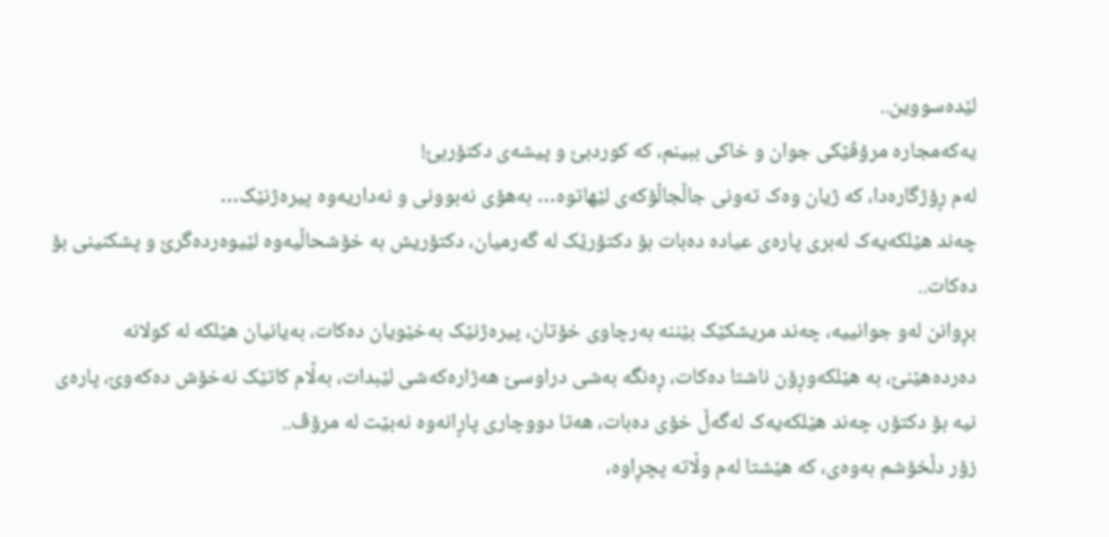لێدەسووین..
یەکەمجارە مرۆڤێکی جوان و خاکی ببینم، کە کوردبێ و پیشەی دکتۆربێ!
لەم ڕۆژگارەدا، کە ژیان وەک تەونی جاڵجاڵۆکەی لێهاتوە… بەهۆی نەبوونی و نەداریەوە پیرەژنێک…
چەند هێلکەیەک لەبری پارەی عیادە دەبات بۆ دکتۆرێک لە گەرمیان، دکتۆریش بە خۆشحاڵیەوە لێیوەردەگرێ و پشکنینی بۆ دەکات..
بڕوانن لەو جوانییە، چەند مریشکێک بێننە بەرچاوی خۆتان، پیرەژنێک بەخێویان دەکات، بەیانیان هێلکە لە کولانە دەردەهێنێ، به هێلکەوڕۆن ناشتا دەکات، ڕەنگە بەشی دراوسێ هەژارەکەشی لێبدات، بەڵام کاتێک نەخۆش دەکەوێ، پارەی نیە بۆ دکتۆر، چەند هێلکەیەک لەگەڵ خۆی دەبات، هەتا دووچاری پاڕانەوە نەبێت لە مرۆڤ..
زۆر دڵخۆشم بەوەی، کە هێشتا لەم وڵاتە پچڕاوە،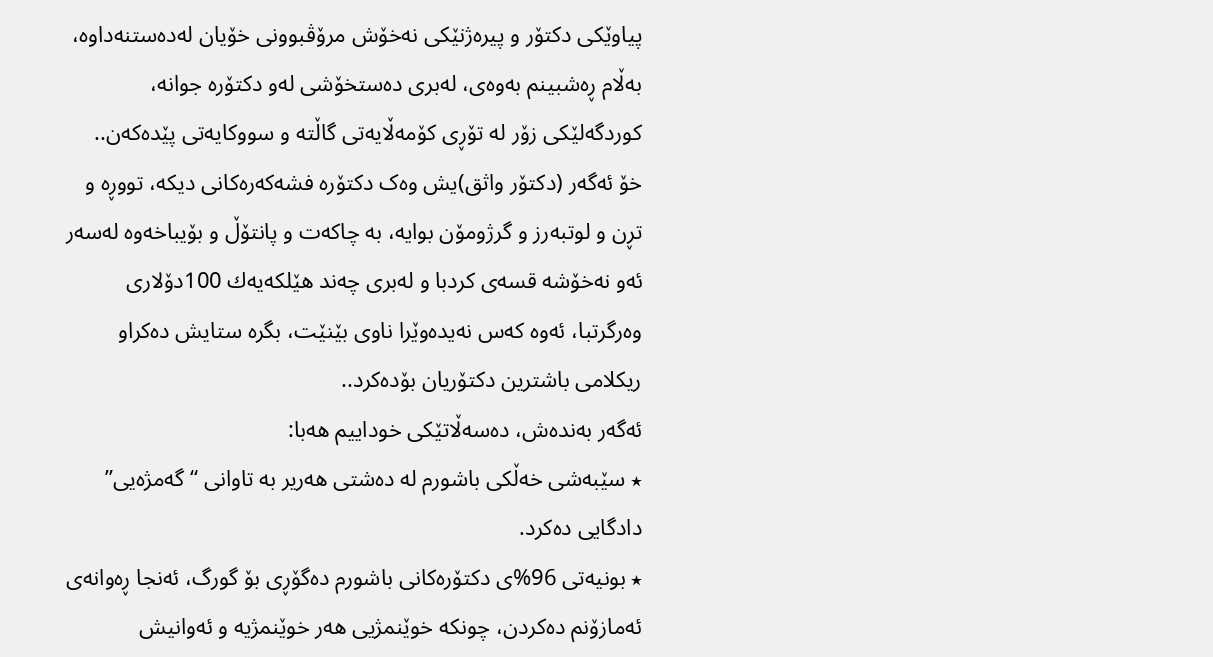پیاوێکی دکتۆر و پیرەژنێکی نەخۆش مرۆڤبوونی خۆیان لەدەستنەداوە، بەڵام ڕەشبینم بەوەی، لەبری دەستخۆشی لەو دکتۆرە جوانە، کوردگەلێکی زۆر له تۆڕی کۆمەڵایەتی گاڵتە و سووکایەتی پێدەکەن..
خۆ ئەگەر (دکتۆر واثق)یش وەک دکتۆرە فشەکەرەکانی دیکە، تووڕە و تڕن و لوتبەرز و گرژومۆن بوایە، بە چاکەت و پانتۆڵ و بۆیباخەوە لەسەر ئەو نەخۆشە قسەی کردبا و لەبری چەند هێلکەیەك 100دۆلاری وەرگرتبا، ئەوە کەس نەیدەوێرا ناوی بێنێت، بگرە ستایش دەکراو ریکلامی باشترین دکتۆریان بۆدەکرد..
ئەگەر بەندەش، دەسەڵاتێکی خوداییم هەبا:
٭ سێبەشی خەڵکی باشورم لە دەشتی هەریر بە تاوانی “گەمژەیی” دادگایی دەکرد.
٭ بونیەتی 96%ی دکتۆرەکانی باشورم دەگۆڕی بۆ گورگ، ئەنجا ڕەوانەی ئەمازۆنم دەکردن، چونکە خوێنمژیی هەر خوێنمژیە و ئەوانیش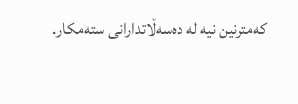کەمترنین نیە لە دەسەڵاتدارانی ستەمکار.